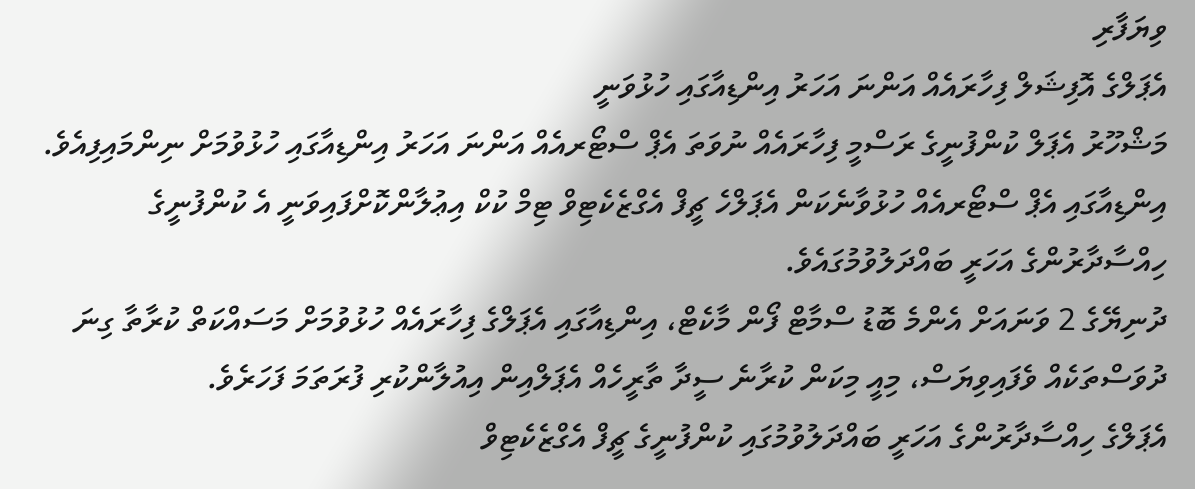ވިޔަފާރި
އެޕަލްގެ އޮފިޝަލް ފިހާރައެއް އަންނަ އަހަރު އިންޑިއާގައި ހުޅުވަނީ
މަޝްހޫރު އެޕަލް ކުންފުނީގެ ރަސްމީ ފިހާރައެއް ނުވަތަ އެޕް ސްޓޯރއެއް އަންނަ އަހަރު އިންޑިއާގައި ހުޅުވުމަށް ނިންމައިފިއެވެ.
އިންޑިއާގައި އެޕް ސްޓޯރއެއް ހުޅުވާނެކަން އެޕަލްހެ ޗީފް އެގްޒެކެޓިވް ޓިމް ކުކް އިޢުލާންކޮށްފައިވަނީ އެ ކުންފުނީގެ ހިއްސާދާރުންގެ އަހަރީ ބައްދަލުވުމުގައެވެ.
ދުނިޔޭގެ 2 ވަނައަށް އެންމެ ބޮޑު ސްމާޓް ފޯން މާކެޓް، އިންޑިއާގައި އެޕަލްގެ ފިހާރައެއް ހުޅުވުމަށް މަސައްކަތް ކުރާތާ ގިނަ ދުވަސްތަކެއް ވެފައިވިޔަސް، މިއީ މިކަން ކުރާނެ ސީދާ ތާރީހެއް އެޕަލްއިން އިއުލާންކުރި ފުރަތަމަ ފަހަރެވެ.
އެޕަލްގެ ހިއްސާދާރުންގެ އަހަރީ ބައްދަލުވުމުގައި ކުންފުނީގެ ޗީފް އެގްޒެކެޓިވް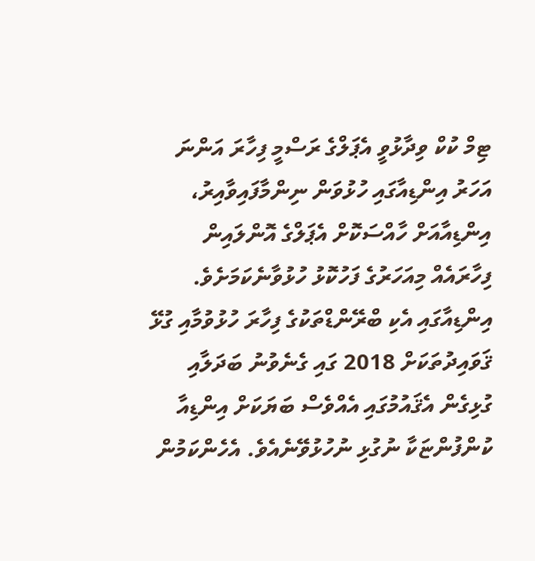ޓިމް ކުކް ވިދާޅުވީ އެޕަލްގެ ރަސްމީ ފިހާރަ އަންނަ އަހަރު އިންޑިއާގައި ހުޅުވަން ނިންމާފައިވާއިރު، އިންޑިއާއަށް ހާއްސަކޮށް އެޕަލްގެ އޮންލައިން ފިހާރައެއް މިއަހަރުގެ ފަހުކޮޅު ހުޅުވާނެކަމަށެވެ.
އިންޑިއާގައި އެކި ބްރޭންޑްތަކުގެ ފިހާރަ ހުޅުވުމާއި ގުޅޭ ޤަވައިދުތަކަށް 2018 ގައި ގެނެވުނު ބަދަލާއި ގުޅިގެން އެޤައުމުގައި އެއްވެސް ބަޔަކަށް އިންޑިއާ ކުންފުންޏަކާ ނުގުޅި ނުހުޅުވޭނެއެވެ. އެހެންކަމުން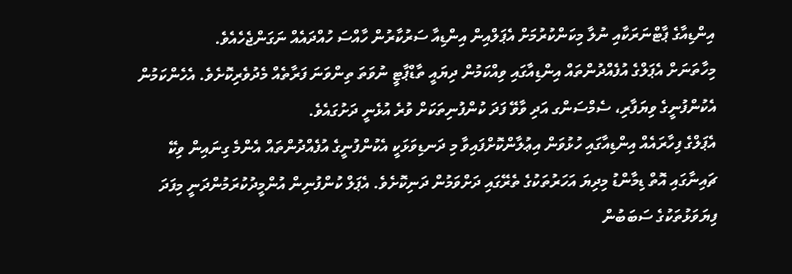އިންޑިއާގެ ޕާޓްނަރަކާއި ނުލާ މިކަންކުރުމަށް އެޕަލްއިން އިންޑިއާ ސަރުކާރުން ހާއްސަ ހުއްދައެއް ނަގަންޖެހެއެވެ.
މިހާތަނަށް އެޕަލްގެ އުފެއްދުންތައް އިންޑިއާގައި ވިއްކަމުން ދިޔައީ ތާޑްޕާޓީ ނުވަތަ ތިންވަނަ ފަރާތެއް މެދުވެރިކޮށެވެ. އެހެންކަމުން އެކުންފުނީގެ ވިޔަފާރި، ސެމްސަންގ އަދި ވާވޭ ފަދަ ކުންފުނިތަކަށް ވުރެ އުޅެނީ ދަށުގައެވެ.
އެޕަލްގެ ފިހާރައެއް އިންޑިއާގައި ހުޅުވަން އިޢުލާންކޮށްފައިވާ މި ދަނޑިވަޅަކީ އެކުންފުނީގެ އުފެއްދުންތައް އެންމެ ގިނައިން ވިކޭ ޗައިނާގައި އޮތް ޑިމާންޑު މިދިޔަ އަހަރުތަކުގެ ތެރޭގައި ދަށްވަމުން ދަނިކޮށެވެ. އެޕަލް ކުންފުނިން އުންމީދުކުރަމުންދަނީ މިފަދަ ފިޔަވަޅުތަކުގެ ސަބަބުން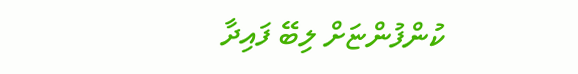ކުންފުންޏަށް ލިބޭ ފައިދާ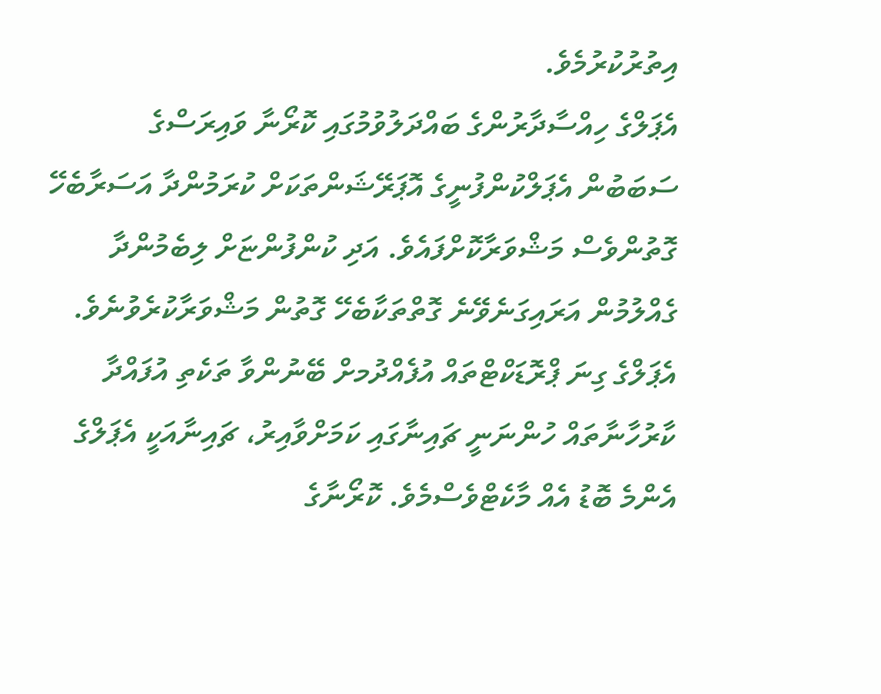އިތުރުކުރުމެވެ.
އެޕަލްގެ ހިއްސާދާރުންގެ ބައްދަލުވުމުގައި ކޮރޯނާ ވައިރަސްގެ ސަބަބުން އެޕަލްކުންފުނީގެ އޮޕަރޭޝަންތަކަށް ކުރަމުންދާ އަސަރާބެހޭ ގޮތުންވެސް މަޝްވަރާކޮށްފައެވެ. އަދި ކުންފުންޏަށް ލިބެމުންދާ ގެއްލުމުން އަރައިގަނެވޭނެ ގޮތްތަކާބެހޭ ގޮތުން މަޝްވަރާކުރެވުނެވެ.
އެޕަލްގެ ގިނަ ޕްރޮޑަކްޓްތައް އުފެއްދުމށް ބޭނުންވާ ތަކެތި އުފައްދާ ކާރުހާނާތައް ހުންނަނީ ޗައިނާގައި ކަމަށްވާއިރު، ޗައިނާއަކީ އެޕަލްގެ އެންމެ ބޮޑު އެއް މާކެޓްވެސްމެވެ. ކޮރޯނާގެ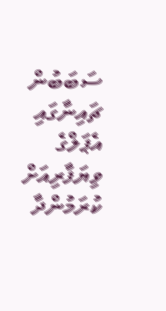ސަބަބުން ޗައިނާގައި އެޕަލްގެ ވިޔަފާރިއަށް ކުރަމުންދާ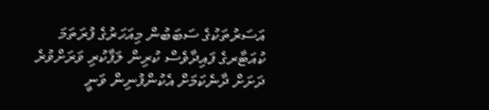އަސަރުތަކުގެ ސަބަބުން މިއަހަރުގެ ފުރަތަމަ ކުއަޓާރގެ ފައިދާވެސް ކުރިން ލަފާކުރި ވަރަށްވުރެ ދަށަށް ދާނެކަމަށް އެކުންފުނިން ވަނީ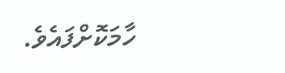ހާމަކޮށްފައެވެ.